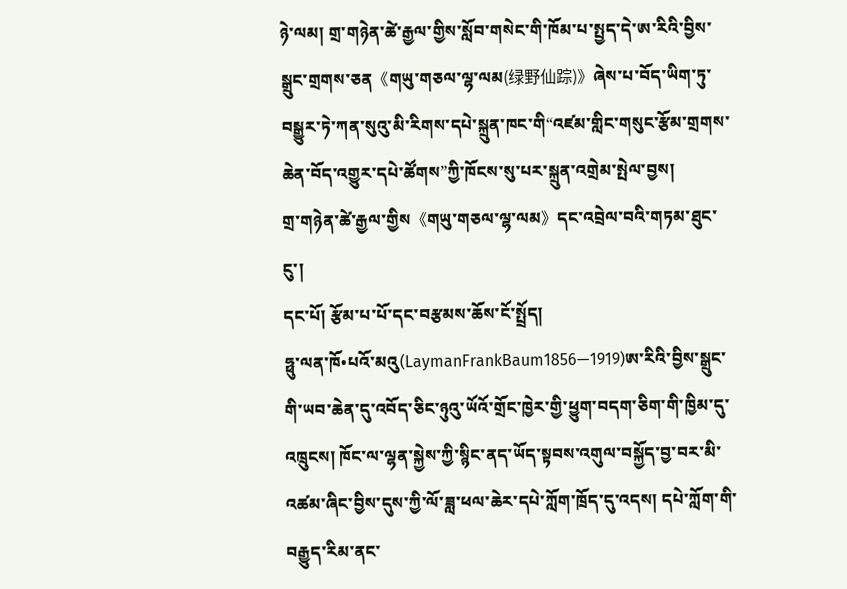ཉེ་ལམ། གྲ་གཉེན་ཚེ་རྒྱལ་གྱིས་སློབ་གསེང་གི་ཁོམ་པ་སྤྱད་དེ་ཨ་རིའི་བྱིས་སྒྲུང་གྲགས་ཅན《གཡུ་གཅལ་ལྷ་ལམ(绿野仙踪)》ཞེས་པ་བོད་ཡིག་ཏུ་བསྒྱུར་ཏེ་ཀན་སུའུ་མི་རིགས་དཔེ་སྐྲུན་ཁང་གི“འཛམ་གླིང་གསུང་རྩོམ་གྲགས་ཆེན་བོད་འགྱུར་དཔེ་ཚོགས”ཀྱི་ཁོངས་སུ་པར་སྐྲུན་འགྲེམ་སྤེལ་བྱས།
གྲ་གཉེན་ཚེ་རྒྱལ་གྱིས《གཡུ་གཅལ་ལྷ་ལམ》དང་འབྲེལ་བའི་གཏམ་ཐུང་ངུ་།
དང་པོ། རྩོམ་པ་པོ་དང་བརྩམས་ཆོས་ངོ་སྤྲོད།
ཧྥུ་ལན་ཁོ•པའོ་མའུ(LaymanFrankBaum1856—1919)ཨ་རིའི་བྱིས་སྒྲུང་གི་ཡབ་ཆེན་དུ་འབོད་ཅིང་ཉུའུ་ཡོའོ་གྲོང་ཁྱེར་གྱི་ཕྱུག་བདག་ཅིག་གི་ཁྱིམ་དུ་འཁྲུངས། ཁོང་ལ་ལྷན་སྐྱེས་ཀྱི་སྙིང་ནད་ཡོད་སྟབས་འགུལ་བསྐྱོད་བྱ་བར་མི་འཚམ་ཞིང་བྱིས་དུས་ཀྱི་ལོ་ཟླ་ཕལ་ཆེར་དཔེ་ཀློག་ཁྲོད་དུ་འདས། དཔེ་ཀློག་གི་བརྒྱུད་རིམ་ནང་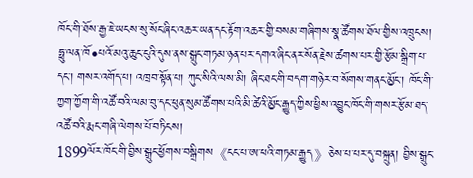ཁོང་གི་ཐོས་རྒྱ་ཇེ་ཡངས་སུ་སོང་ཞིང་འཆར་ཡན་དང་རྟོག་འཆར་གྱི་བསམ་གཞིགས་སྣ་ཚོགས་ཐོལ་གྱིས་འཁྲུངས། ཧྥུ་ལན་ཁོ•པའོ་མའུ་ཆུང་ངུའི་དུས་ནས་སྒྲུང་གཏམ་ཉན་པར་དགའ་ཞིང་ནར་སོན་རྗེས་ཚགས་པར་གྱི་རྩོམ་སྒྲིག་པ་དང་། གསར་འགོད་པ། འཁྲབ་སྟོན་པ། ཀུང་སིའི་ལས་མི། ཞིང་ཐང་གི་བདག་གཉེར་བ་སོགས་གནང་མྱོང་། ཁོང་གི་ཀྱག་ཀྱོག་གི་འཚོ་བའི་ལམ་བུ་དང་ཕུན་སུམ་ཚོགས་པའི་མི་ཚེའི་མྱོང་རྒྱུད་ཀྱིས་ཕྱིས་འབྱུང་ཁོང་གི་གསར་རྩོམ་ཐད་འཚོ་བའི་རྨང་གཞི་ལེགས་པོ་བཏིངས།
1899ལོར་ཁོང་གི་བྱིས་སྒྲུང་ཕྱོགས་བསྒྲིགས《ངང་པ་ཨ་ཕའི་གཏམ་རྒྱུད》ཅེས་པ་པར་དུ་བསྐྲུན། བྱིས་སྒྲུང་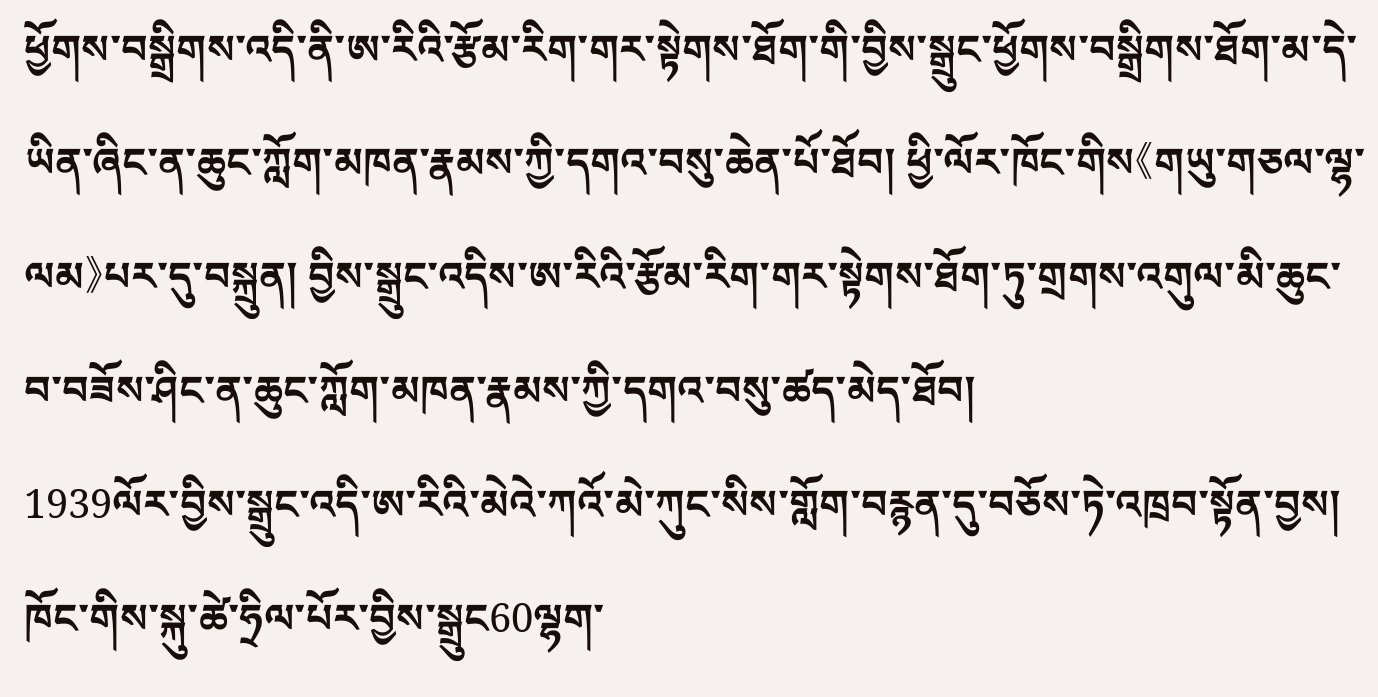ཕྱོགས་བསྒྲིགས་འདི་ནི་ཨ་རིའི་རྩོམ་རིག་གར་སྟེགས་ཐོག་གི་བྱིས་སྒྲུང་ཕྱོགས་བསྒྲིགས་ཐོག་མ་དེ་ཡིན་ཞིང་ན་ཆུང་ཀློག་མཁན་རྣམས་ཀྱི་དགའ་བསུ་ཆེན་པོ་ཐོབ། ཕྱི་ལོར་ཁོང་གིས《གཡུ་གཅལ་ལྷ་ལམ》པར་དུ་བསྐྲུན། བྱིས་སྒྲུང་འདིས་ཨ་རིའི་རྩོམ་རིག་གར་སྟེགས་ཐོག་ཏུ་གྲགས་འགུལ་མི་ཆུང་བ་བཟོས་ཤིང་ན་ཆུང་ཀློག་མཁན་རྣམས་ཀྱི་དགའ་བསུ་ཚད་མེད་ཐོབ།
1939ལོར་བྱིས་སྒྲུང་འདི་ཨ་རིའི་མེའེ་ཀའོ་མེ་ཀུང་སིས་གློག་བརྙན་དུ་བཅོས་ཏེ་འཁྲབ་སྟོན་བྱས། ཁོང་གིས་སྐུ་ཚེ་ཧྲིལ་པོར་བྱིས་སྒྲུང60ལྷག་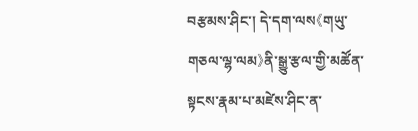བརྩམས་ཤིང་། དེ་དག་ལས《གཡུ་གཅལ་ལྷ་ལམ》ནི་སྒྱུ་རྩལ་གྱི་མཚོན་སྟངས་རྣམ་པ་མཛེས་ཤིང་ན་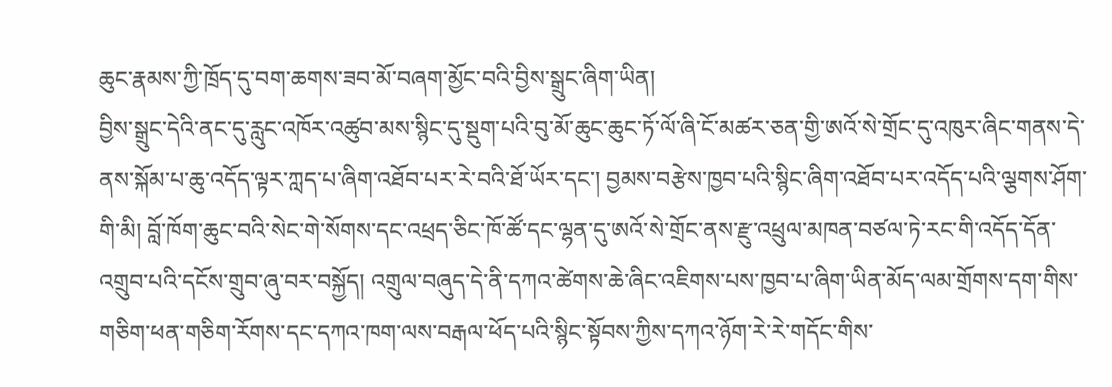ཆུང་རྣམས་ཀྱི་ཁྲོད་དུ་བག་ཆགས་ཟབ་མོ་བཞག་མྱོང་བའི་བྱིས་སྒྲུང་ཞིག་ཡིན།
བྱིས་སྒྲུང་དེའི་ནང་དུ་རླུང་འཁོར་འཚུབ་མས་སྙིང་དུ་སྡུག་པའི་བུ་མོ་ཆུང་ཆུང་ཏོ་ལོ་ཞི་ངོ་མཚར་ཅན་གྱི་ཨའོ་སེ་གྲོང་དུ་འཁུར་ཞིང་གནས་དེ་ནས་སྐོམ་པ་ཆུ་འདོད་ལྟར་ཀླད་པ་ཞིག་འཐོབ་པར་རེ་བའི་ཐོ་ཡོར་དང་། བྱམས་བརྩེས་ཁྱབ་པའི་སྙིང་ཞིག་འཐོབ་པར་འདོད་པའི་ལྕགས་ཤོག་གི་མི། བློ་ཁོག་ཆུང་བའི་སེང་གེ་སོགས་དང་འཕྲད་ཅིང་ཁོ་ཚོ་དང་ལྷན་དུ་ཨའོ་སེ་གྲོང་ནས་རྫུ་འཕྲུལ་མཁན་བཙལ་ཏེ་རང་གི་འདོད་དོན་འགྲུབ་པའི་དངོས་གྲུབ་ཞུ་བར་བསྐྱོད། འགྲུལ་བཞུད་དེ་ནི་དཀའ་ཚེགས་ཆེ་ཞིང་འཇིགས་པས་ཁྱབ་པ་ཞིག་ཡིན་མོད་ལམ་གྲོགས་དག་གིས་གཅིག་ཕན་གཅིག་རོགས་དང་དཀའ་ཁག་ལས་བརྒལ་ཕོད་པའི་སྙིང་སྟོབས་ཀྱིས་དཀའ་ཉོག་རེ་རེ་གདོང་གིས་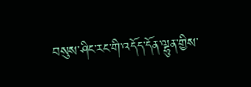བསུས་ཤིང་རང་གི་འདོད་དོན་ལྷུན་གྱིས་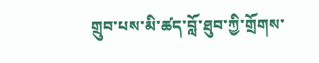གྲུབ་པས་མི་ཚད་བློ་ཐུབ་ཀྱི་གྲོགས་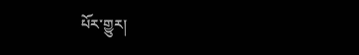པོར་གྱུར།